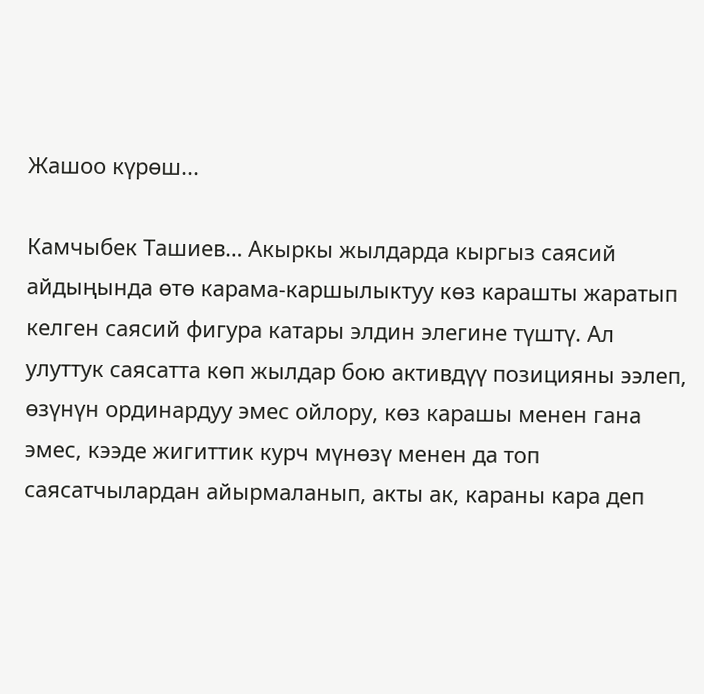Жашоо күрөш...

Камчыбек Ташиев… Акыркы жылдарда кыргыз саясий айдыңында өтө карама-каршылыктуу көз карашты жаратып келген саясий фигура катары элдин элегине түштү. Ал улуттук саясатта көп жылдар бою активдүү позицияны ээлеп, өзүнүн ординардуу эмес ойлору, көз карашы менен гана эмес, кээде жигиттик курч мүнөзү менен да топ саясатчылардан айырмаланып, акты ак, караны кара деп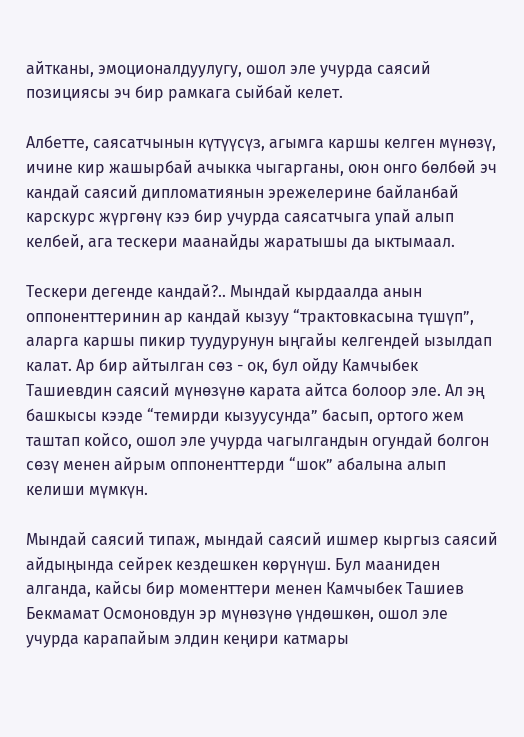айтканы, эмоционалдуулугу, ошол эле учурда саясий позициясы эч бир рамкага сыйбай келет.

Албетте, саясатчынын күтүүсүз, агымга каршы келген мүнөзү, ичине кир жашырбай ачыкка чыгарганы, оюн онго бөлбөй эч кандай саясий дипломатиянын эрежелерине байланбай карскурс жүргөнү кээ бир учурда саясатчыга упай алып келбей, ага тескери маанайды жаратышы да ыктымаал.

Тескери дегенде кандай?.. Мындай кырдаалда анын оппоненттеринин ар кандай кызуу “трактовкасына түшүп”, аларга каршы пикир туудурунун ыңгайы келгендей ызылдап калат. Ар бир айтылган сөз - ок, бул ойду Камчыбек Ташиевдин саясий мүнөзүнө карата айтса болоор эле. Ал эң башкысы кээде “темирди кызуусунда” басып, ортого жем таштап койсо, ошол эле учурда чагылгандын огундай болгон сөзү менен айрым оппоненттерди “шок” абалына алып келиши мүмкүн.

Мындай саясий типаж, мындай саясий ишмер кыргыз саясий айдыңында сейрек кездешкен көрүнүш. Бул мааниден алганда, кайсы бир моменттери менен Камчыбек Ташиев Бекмамат Осмоновдун эр мүнөзүнө үндөшкөн, ошол эле учурда карапайым элдин кеңири катмары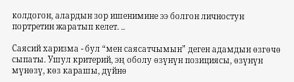колдогон, алардын зор ишенимине ээ болгон личностун портретин жаратып келет. ..

Саясий харизма - бул “мен саясатчымын” деген адамдын өзгөчө сыпаты. Ушул критерий, эң оболу өзүнүн позициясы, өзүнүн мүнөзү, көз карашы, дүйнө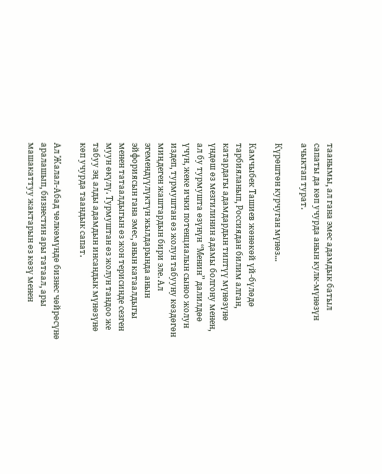таанымы, ал гана эмес адамдык батыл сапаты да көп учурда анын кулк-мүнөзүн ачыктап турат.

Күрөштөн курчуган мүнөз...

Камчыбек Ташиев жөнөкөй үй-бүлөдө тарбияланып, Россиядан билим алган, катардагы адамдардын типтүү мүнөзүнө үндөш өз мезгилинин адамы болгону менен, ал бу турмушта өзүнүн “Менин” далилдөө үчүн, жеке ички потенциалын сыноо жолун издеп, турмуштан өз жолун табууну көздөгөн миңдеген жаштардын бири эле. Ал эгемендүүлүктүн жылдарында анын эйфориясын гана эмес, анын катаалдыгы менен татаалдыгын өз жон терисинде сезген муун өкүлү. Турмуштан өз жолун тандоо же табуу эң алды адамдын инсандык мүнөзүнө көп учурда таандык сапат.

Ал Жалал-Абад чөлкөмүндө бизнес чөйрөсүнө аралашып, бизнестин ары татаал, ары машакаттуу жактарын өз көзү менен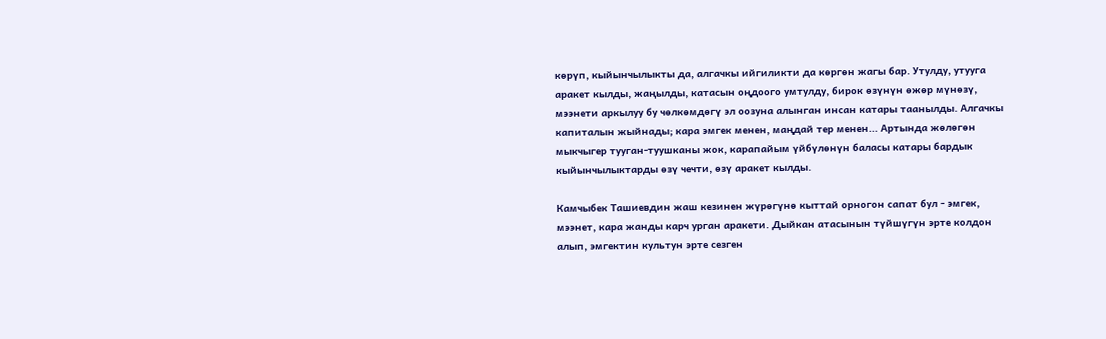көрүп, кыйынчылыкты да, алгачкы ийгиликти да көргөн жагы бар. Утулду, утууга аракет кылды, жаңылды, катасын оңдоого умтулду, бирок өзүнүн өжөр мүнөзү, мээнети аркылуу бу чөлкөмдөгү эл оозуна алынган инсан катары таанылды. Алгачкы капиталын жыйнады; кара эмгек менен, маңдай тер менен... Артында жөлөгөн мыкчыгер тууган-туушканы жок, карапайым үйбүлөнүн баласы катары бардык кыйынчылыктарды өзү чечти, өзү аракет кылды.

Камчыбек Ташиевдин жаш кезинен жүрөгүнө кыттай орногон сапат бул - эмгек, мээнет, кара жанды карч урган аракети. Дыйкан атасынын түйшүгүн эрте колдон алып, эмгектин культун эрте сезген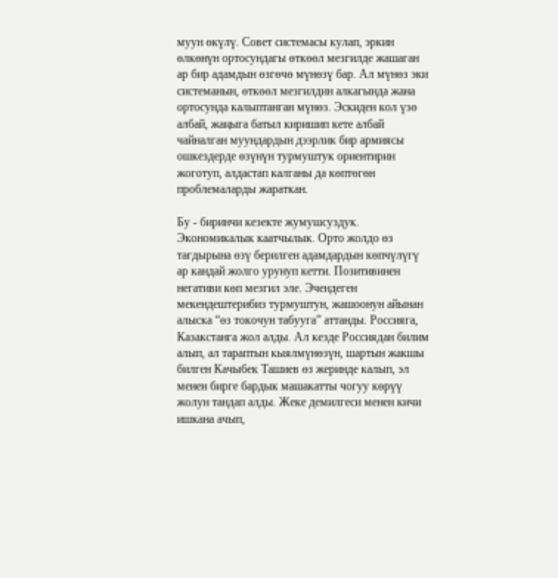муун өкүлү. Совет системасы кулап, эркин өлкөнүн ортосундагы өткөөл мезгилде жашаган ар бир адамдын өзгөчө мүнөзү бар. Ал мүнөз эки системанын, өткөөл мезгилдин алкагында жана ортосунда калыптанган мүнөз. Эскиден кол үзө албай, жаңыга батыл киришип кете албай чайналган муундардын дээрлик бир армиясы ошкездерде өзүнүн турмуштук ориентирин жоготуп, алдастап калганы да көптөгөн проблемаларды жараткан.

Бу - биринчи кезекте жумушсуздук. Экономикалык каатчылык. Орто жолдо өз тагдырына өзү берилген адамдардын көпчүлүгү ар кандай жолго урунуп кетти. Позитивинен негативи көп мезгил эле. Эчендеген мекендештерибиз турмуштун, жашоонун айынан алыска “өз токочун табууга” аттанды. Россияга, Казакстанга жол алды. Ал кезде Россиядан билим алып, ал тараптын кыялмүнөзүн, шартын жакшы билген Качыбек Ташиев өз жеринде калып, эл менен бирге бардык машакатты чогуу көрүү жолун тандап алды. Жеке демилгеси менен кичи ишкана ачып,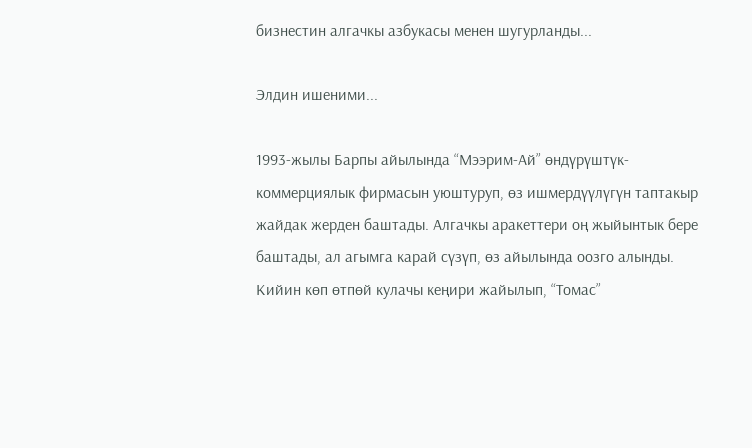бизнестин алгачкы азбукасы менен шугурланды...

Элдин ишеними...

1993-жылы Барпы айылында “Мээрим-Ай” өндүрүштүк- коммерциялык фирмасын уюштуруп, өз ишмердүүлүгүн таптакыр жайдак жерден баштады. Алгачкы аракеттери оң жыйынтык бере баштады, ал агымга карай сүзүп, өз айылында оозго алынды. Кийин көп өтпөй кулачы кеңири жайылып, “Томас”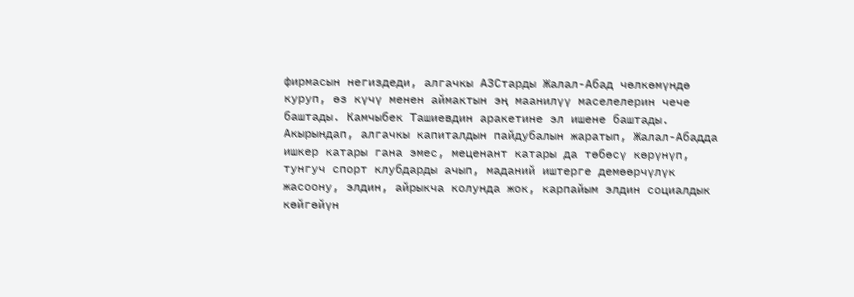фирмасын негиздеди, алгачкы АЗСтарды Жалал-Абад чөлкөмүндө куруп, өз күчү менен аймактын эң маанилүү маселелерин чече баштады. Камчыбек Ташиевдин аракетине эл ишене баштады. Акырындап, алгачкы капиталдын пайдубалын жаратып, Жалал-Абадда ишкер катары гана эмес, меценант катары да төбөсү көрүнүп, тунгуч спорт клубдарды ачып, маданий иштерге демөөрчүлүк жасоону, элдин, айрыкча колунда жок, карпайым элдин социалдык көйгөйүн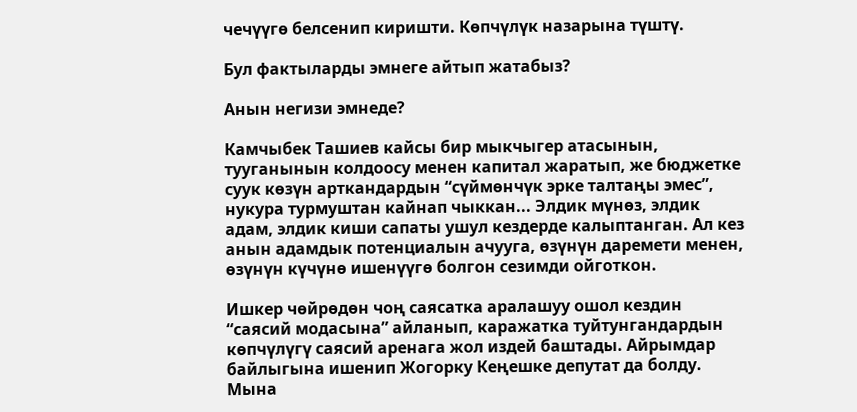чечүүгө белсенип киришти. Көпчүлүк назарына түштү.

Бул фактыларды эмнеге айтып жатабыз?

Анын негизи эмнеде?

Камчыбек Ташиев кайсы бир мыкчыгер атасынын, тууганынын колдоосу менен капитал жаратып, же бюджетке суук көзүн арткандардын “сүймөнчүк эрке талтаңы эмес”, нукура турмуштан кайнап чыккан... Элдик мүнөз, элдик адам, элдик киши сапаты ушул кездерде калыптанган. Ал кез анын адамдык потенциалын ачууга, өзүнүн даремети менен, өзүнүн күчүнө ишенүүгө болгон сезимди ойготкон.

Ишкер чөйрөдөн чоң саясатка аралашуу ошол кездин “саясий модасына” айланып, каражатка туйтунгандардын көпчүлүгү саясий аренага жол издей баштады. Айрымдар байлыгына ишенип Жогорку Кеңешке депутат да болду. Мына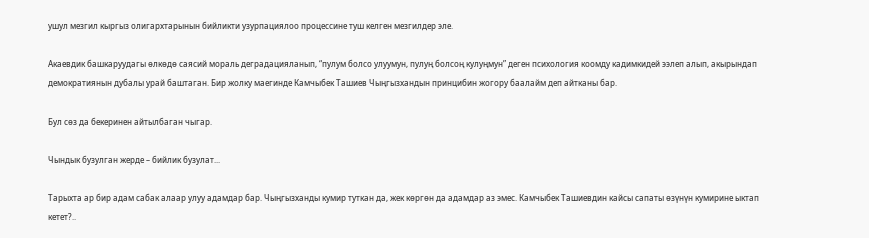ушул мезгил кыргыз олигархтарынын бийликти узурпациялоо процессине туш келген мезгилдер эле.

Акаевдик башкаруудагы өлкөдө саясий мораль деградацияланып, “пулум болсо улуумун, пулуң болсоң кулуңмун” деген психология коомду кадимкидей ээлеп алып, акырындап демократиянын дубалы урай баштаган. Бир жолку маегинде Камчыбек Ташиев Чыңгызхандын принцибин жогору баалайм деп айтканы бар.

Бул сөз да бекеринен айтылбаган чыгар.

Чындык бузулган жерде – бийлик бузулат...

Тарыхта ар бир адам сабак алаар улуу адамдар бар. Чыңгызханды кумир туткан да, жек көргөн да адамдар аз эмес. Камчыбек Ташиевдин кайсы сапаты өзүнүн кумирине ыктап кетет?..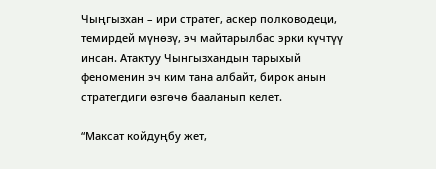Чыңгызхан – ири стратег, аскер полководеци, темирдей мүнөзү, эч майтарылбас эрки күчтүү инсан. Атактуу Чынгызхандын тарыхый феноменин эч ким тана албайт, бирок анын стратегдиги өзгөчө бааланып келет.

“Максат койдуңбу жет,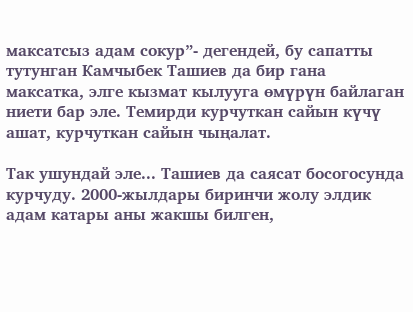максатсыз адам сокур”- дегендей, бу сапатты тутунган Камчыбек Ташиев да бир гана максатка, элге кызмат кылууга өмүрүн байлаган ниети бар эле. Темирди курчуткан сайын күчү ашат, курчуткан сайын чыңалат.

Так ушундай эле... Ташиев да саясат босогосунда курчуду. 2000-жылдары биринчи жолу элдик адам катары аны жакшы билген,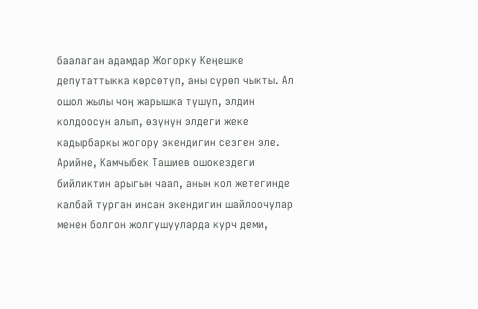баалаган адамдар Жогорку Кеңешке депутаттыкка көрсөтүп, аны сүрөп чыкты. Ал ошол жылы чоң жарышка түшүп, элдин колдоосун алып, өзүнүн элдеги жеке кадырбаркы жогору экендигин сезген эле. Арийне, Камчыбек Ташиев ошокездеги бийликтин арыгын чаап, анын кол жетегинде калбай турган инсан экендигин шайлоочулар менен болгон жолгушууларда курч деми,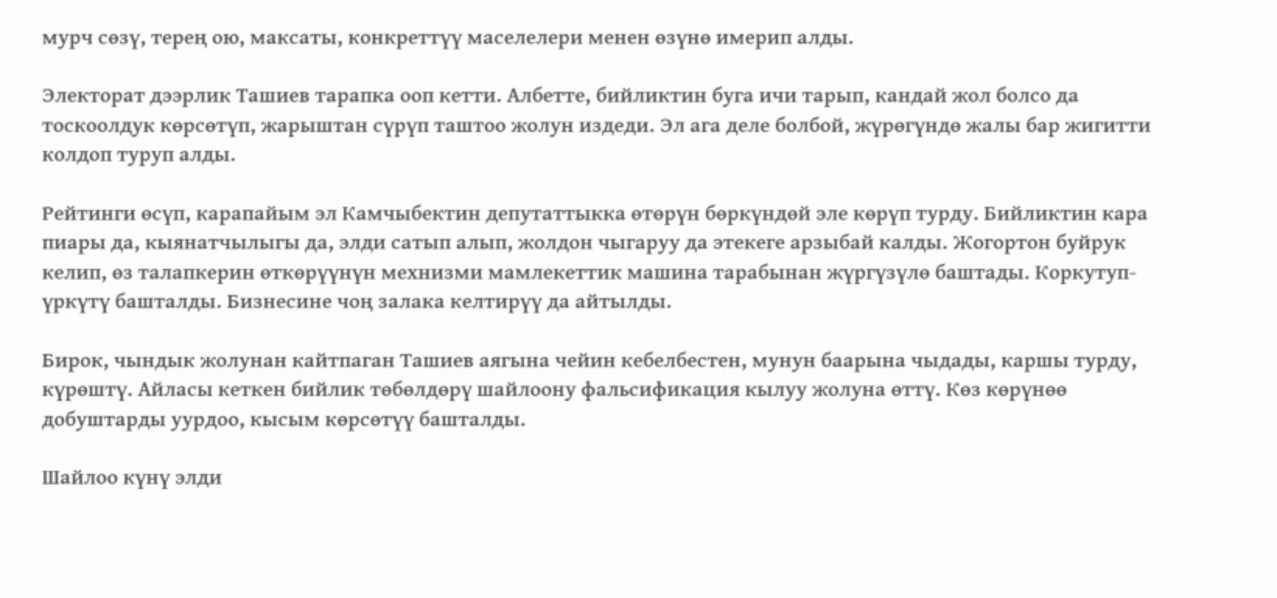мурч сөзү, терең ою, максаты, конкреттүү маселелери менен өзүнө имерип алды.

Электорат дээрлик Ташиев тарапка ооп кетти. Албетте, бийликтин буга ичи тарып, кандай жол болсо да тоскоолдук көрсөтүп, жарыштан сүрүп таштоо жолун издеди. Эл ага деле болбой, жүрөгүндө жалы бар жигитти колдоп туруп алды.

Рейтинги өсүп, карапайым эл Камчыбектин депутаттыкка өтөрүн бөркүндөй эле көрүп турду. Бийликтин кара пиары да, кыянатчылыгы да, элди сатып алып, жолдон чыгаруу да этекеге арзыбай калды. Жогортон буйрук келип, өз талапкерин өткөрүүнүн мехнизми мамлекеттик машина тарабынан жүргүзүлө баштады. Коркутуп-үркүтү башталды. Бизнесине чоң залака келтирүү да айтылды.

Бирок, чындык жолунан кайтпаган Ташиев аягына чейин кебелбестен, мунун баарына чыдады, каршы турду, күрөштү. Айласы кеткен бийлик төбөлдөрү шайлоону фальсификация кылуу жолуна өттү. Көз көрүнөө добуштарды уурдоо, кысым көрсөтүү башталды.

Шайлоо күнү элди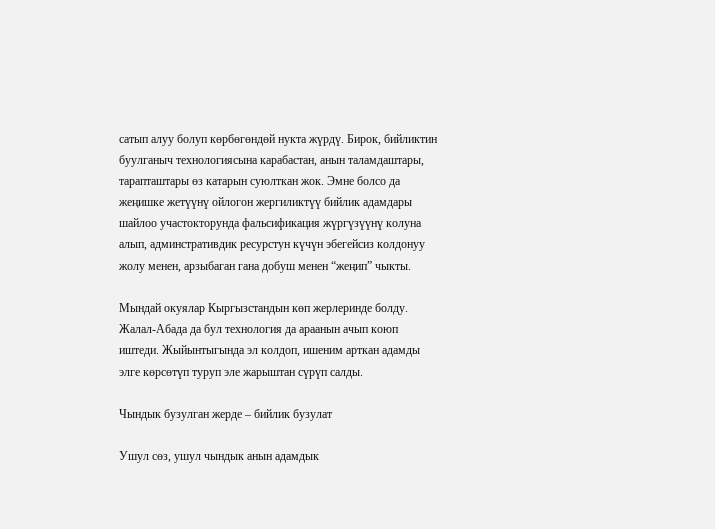сатып алуу болуп көрбөгөндөй нукта жүрдү. Бирок, бийликтин буулганыч технологиясына карабастан, анын таламдаштары, тарапташтары өз катарын суюлткан жок. Эмне болсо да жеңишке жетүүнү ойлогон жергиликтүү бийлик адамдары шайлоо участокторунда фальсификация жүргүзүүнү колуна алып, админстративдик ресурстун күчүн эбегейсиз колдонуу жолу менен, арзыбаган гана добуш менен “жеңип” чыкты.

Мындай окуялар Кыргызстандын көп жерлеринде болду. Жалал-Абада да бул технология да араанын ачып коюп иштеди. Жыйынтыгында эл колдоп, ишеним арткан адамды элге көрсөтүп туруп эле жарыштан сүрүп салды.

Чындык бузулган жерде – бийлик бузулат

Ушул сөз, ушул чындык анын адамдык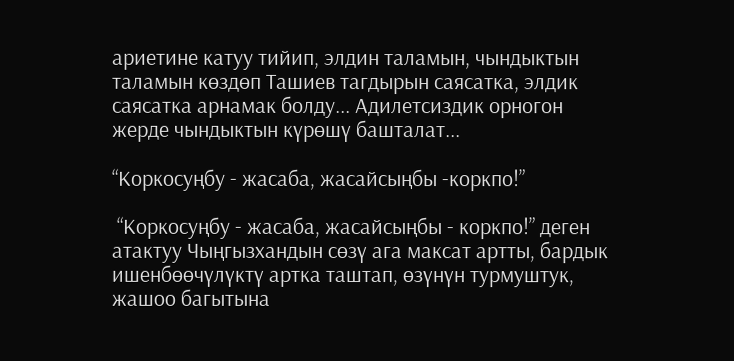ариетине катуу тийип, элдин таламын, чындыктын таламын көздөп Ташиев тагдырын саясатка, элдик саясатка арнамак болду... Адилетсиздик орногон жерде чындыктын күрөшү башталат...

“Коркосуңбу - жасаба, жасайсыңбы -коркпо!”

 “Коркосуңбу - жасаба, жасайсыңбы - коркпо!” деген атактуу Чыңгызхандын сөзү ага максат артты, бардык ишенбөөчүлүктү артка таштап, өзүнүн турмуштук, жашоо багытына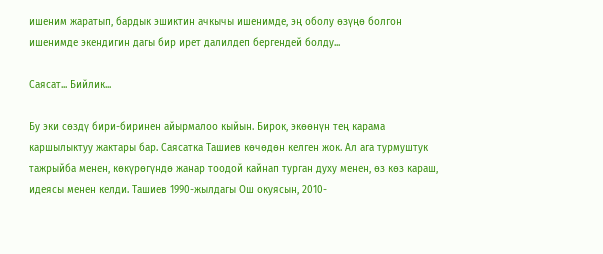ишеним жаратып, бардык эшиктин ачкычы ишенимде, эң оболу өзүңө болгон ишенимде экендигин дагы бир ирет далилдеп бергендей болду...

Саясат... Бийлик...

Бу эки сөздү бири-биринен айырмалоо кыйын. Бирок, экөөнүн тең карама каршылыктуу жактары бар. Саясатка Ташиев көчөдөн келген жок. Ал ага турмуштук тажрыйба менен, көкүрөгүндө жанар тоодой кайнап турган духу менен, өз көз караш, идеясы менен келди. Ташиев 1990-жылдагы Ош окуясын, 2010-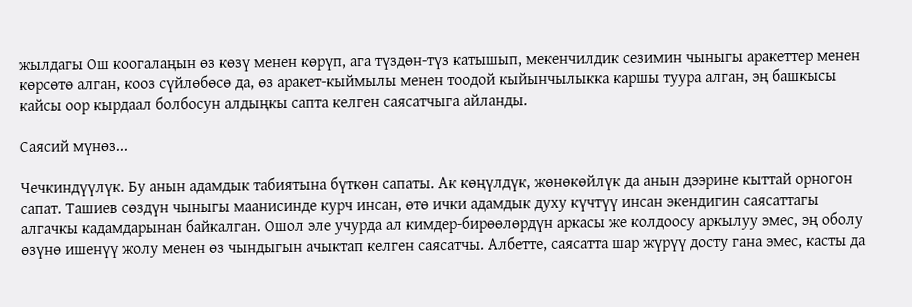жылдагы Ош коогалаңын өз көзү менен көрүп, ага түздөн-түз катышып, мекенчилдик сезимин чыныгы аракеттер менен көрсөтө алган, кооз сүйлөбөсө да, өз аракет-кыймылы менен тоодой кыйынчылыкка каршы туура алган, эң башкысы кайсы оор кырдаал болбосун алдыңкы сапта келген саясатчыга айланды.

Саясий мүнөз...

Чечкиндүүлүк. Бу анын адамдык табиятына бүткөн сапаты. Ак көңүлдүк, жөнөкөйлүк да анын дээрине кыттай орногон сапат. Ташиев сөздүн чыныгы маанисинде курч инсан, өтө ички адамдык духу күчтүү инсан экендигин саясаттагы алгачкы кадамдарынан байкалган. Ошол эле учурда ал кимдер-бирөөлөрдүн аркасы же колдоосу аркылуу эмес, эң оболу өзүнө ишенүү жолу менен өз чындыгын ачыктап келген саясатчы. Албетте, саясатта шар жүрүү досту гана эмес, касты да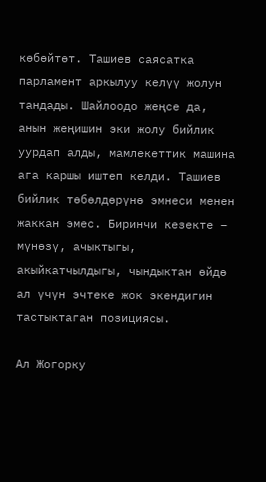көбөйтөт. Ташиев саясатка парламент аркылуу келүү жолун тандады. Шайлоодо жеңсе да, анын жеңишин эки жолу бийлик уурдап алды, мамлекеттик машина ага каршы иштеп келди. Ташиев бийлик төбөлдөрүнө эмнеси менен жаккан эмес. Биринчи кезекте – мүнөзү, ачыктыгы, акыйкатчылдыгы, чындыктан өйдө ал үчүн эчтеке жок экендигин тастыктаган позициясы.

Ал Жогорку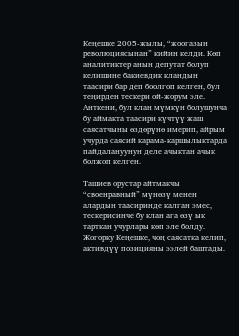Кеңешке 2005-жылы, “жоогазын революциясынан” кийин келди. Көп аналитиктер анын депутат болуп келишине бакиевдик кландын таасири бар деп боолгоп келген, бул теңирден тескери ой-жорум эле. Анткени, бул клан мүмкүн болушунча бу аймакта таасири күчтүү жаш саясатчыны өздөрүнө имерип, айрым учурда саясий карама-каршылыктарда пайдалануунун деле ачыктан ачык болжоп келген.

Ташиев орустар айтмакчы “своенравный” мүнөзү менен алардын таасиринде калган эмес, тескерисинче бу клан ага өзү ык тарткан учурлары көп эле болду. Жогорку Кеңешке, чоң саясатка келип, активдүү позицияны ээлей баштады.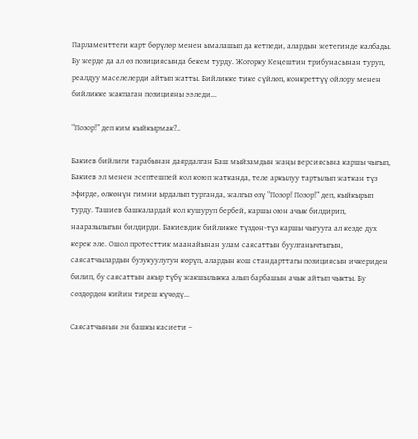Парламенттеги карт бөрүлөр менен ымалашып да кетпеди, алардын жетегинде калбады. Бу жерде да ал өз позициясында бекем турду. Жогорку Кеңештин трибунасынан туруп, реалдуу маселелерди айтып жатты. Бийликке тике сүйлөп, конкреттүү ойлору менен бийликке жакпаган позицияны ээледи...

“Позор!” деп ким кыйкырмак?..

Бакиев бийлиги тарабынан даярдалган Баш мыйзамдын жаңы версиясына каршы чыгып, Бакиев эл менен эсептешпей кол коюп жатканда, теле аркылуу тартылып жаткан түз эфирде, өлкөнүн гимни ырдалып турганда, жалгыз өзү “Позор! Позор!” деп, кыйкырып турду. Ташиев башкалардай кол кушуруп бербей, каршы оюн ачык билдирип, нааразылыгын билдирди. Бакиевдик бийликке түздөн-түз каршы чыгууга ал кезде дух керек эле. Ошол протесттик маанайынан улам саясаттын буулганычтыгын, саясатчылардын бузукуулугун көрүп, алардын кош стандарттагы позициясын ичкериден билип, бу саясаттын акыр түбү жакшылыкка алып барбашын ачык айтып чыкты. Бу сөздөрдөн кийин тиреш күчөдү...

Саясатчынын эн башкы касиети –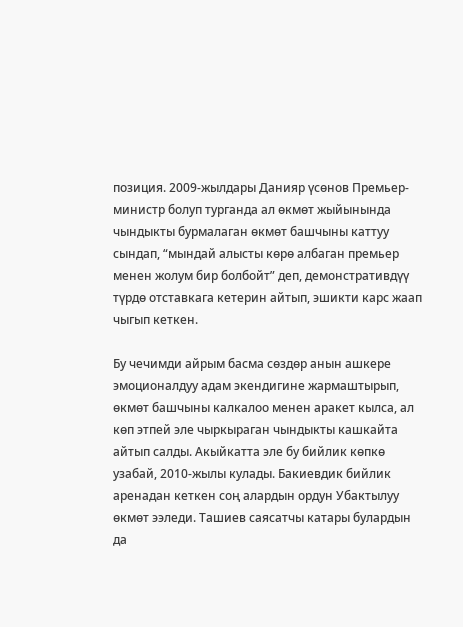позиция. 2009-жылдары Данияр үсөнов Премьер-министр болуп турганда ал өкмөт жыйынында чындыкты бурмалаган өкмөт башчыны каттуу сындап, “мындай алысты көрө албаган премьер менен жолум бир болбойт” деп, демонстративдүү түрдө отставкага кетерин айтып, эшикти карс жаап чыгып кеткен.

Бу чечимди айрым басма сөздөр анын ашкере эмоционалдуу адам экендигине жармаштырып, өкмөт башчыны калкалоо менен аракет кылса, ал көп этпей эле чыркыраган чындыкты кашкайта айтып салды. Акыйкатта эле бу бийлик көпкө узабай, 2010-жылы кулады. Бакиевдик бийлик аренадан кеткен соң алардын ордун Убактылуу өкмөт ээледи. Ташиев саясатчы катары булардын да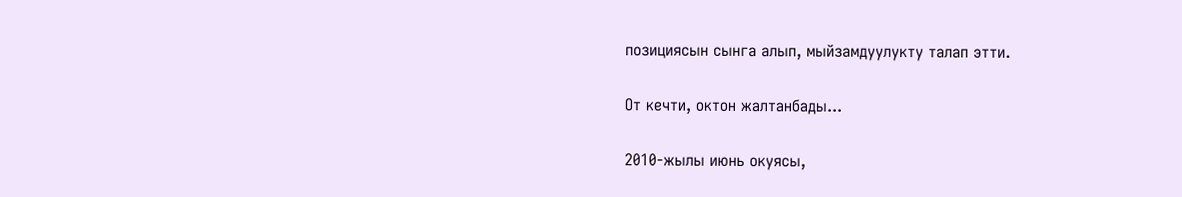позициясын сынга алып, мыйзамдуулукту талап этти.

От кечти, октон жалтанбады...

2010-жылы июнь окуясы,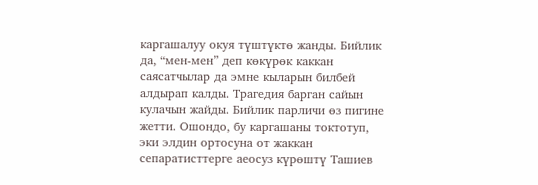каргашалуу окуя түштүктө жанды. Бийлик да, “мен-мен” деп көкүрөк каккан саясатчылар да эмне кыларын билбей алдырап калды. Трагедия барган сайын кулачын жайды. Бийлик парличи өз пигине жетти. Ошондо, бу каргашаны токтотуп, эки элдин ортосуна от жаккан сепаратисттерге аеосуз күрөштү Ташиев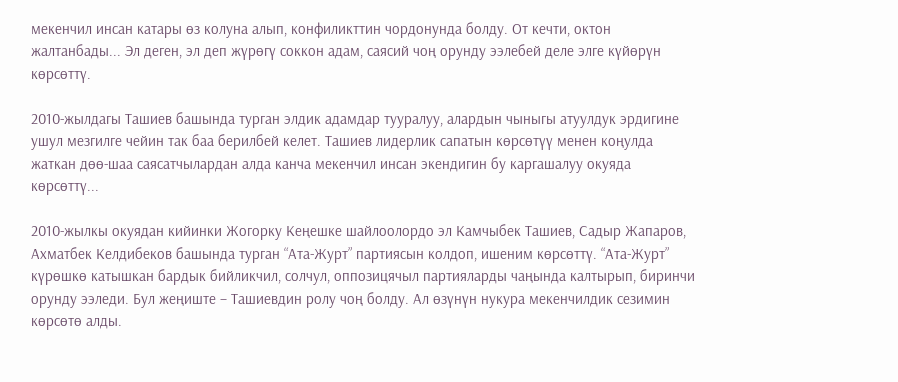мекенчил инсан катары өз колуна алып, конфиликттин чордонунда болду. От кечти, октон жалтанбады... Эл деген, эл деп жүрөгү соккон адам, саясий чоң орунду ээлебей деле элге күйөрүн көрсөттү.

2010-жылдагы Ташиев башында турган элдик адамдар тууралуу, алардын чыныгы атуулдук эрдигине ушул мезгилге чейин так баа берилбей келет. Ташиев лидерлик сапатын көрсөтүү менен коңулда жаткан дөө-шаа саясатчылардан алда канча мекенчил инсан экендигин бу каргашалуу окуяда көрсөттү...

2010-жылкы окуядан кийинки Жогорку Кеңешке шайлоолордо эл Камчыбек Ташиев, Садыр Жапаров, Ахматбек Келдибеков башында турган “Ата-Журт” партиясын колдоп, ишеним көрсөттү. “Ата-Журт” күрөшкө катышкан бардык бийликчил, солчул, оппозицячыл партияларды чаңында калтырып, биринчи орунду ээледи. Бул жеңиште – Ташиевдин ролу чоң болду. Ал өзүнүн нукура мекенчилдик сезимин көрсөтө алды.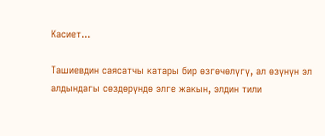Касиет...

Ташиевдин саясатчы катары бир өзгөчөлүгү, ал өзүнүн эл алдындагы сөздөрүндө элге жакын, элдин тили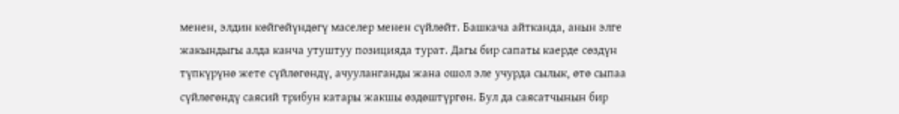менен, элдин көйгөйүндөгү маселер менен сүйлөйт. Башкача айтканда, анын элге жакындыгы алда канча утуштуу позицияда турат. Дагы бир сапаты каерде сөздүн түпкүрүнө жете сүйлөгөндү, ачууланганды жана ошол эле учурда сылык, өтө сыпаа сүйлөгөндү саясий трибун катары жакшы өздөштүргөн. Бул да саясатчынын бир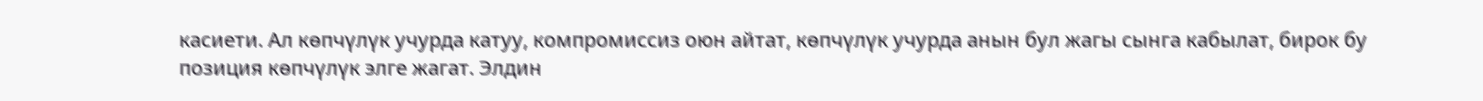касиети. Ал көпчүлүк учурда катуу, компромиссиз оюн айтат, көпчүлүк учурда анын бул жагы сынга кабылат, бирок бу позиция көпчүлүк элге жагат. Элдин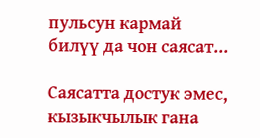пульсун кармай билүү да чон саясат...

Саясатта достук эмес, кызыкчылык гана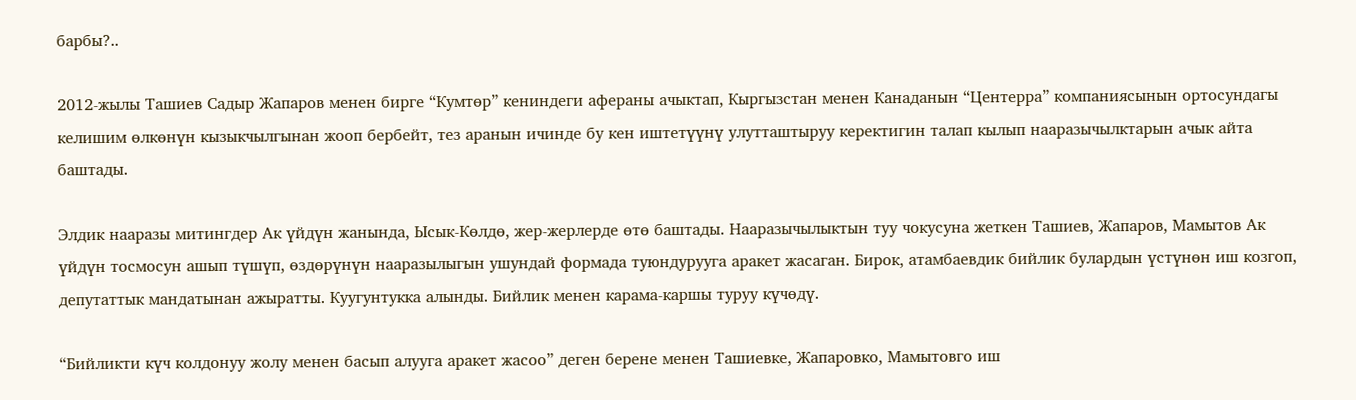барбы?..

2012-жылы Ташиев Садыр Жапаров менен бирге “Кумтөр” кениндеги афераны ачыктап, Кыргызстан менен Канаданын “Центерра” компаниясынын ортосундагы келишим өлкөнүн кызыкчылгынан жооп бербейт, тез аранын ичинде бу кен иштетүүнү улутташтыруу керектигин талап кылып нааразычылктарын ачык айта баштады.

Элдик нааразы митингдер Ак үйдүн жанында, Ысык-Көлдө, жер-жерлерде өтө баштады. Нааразычылыктын туу чокусуна жеткен Ташиев, Жапаров, Мамытов Ак үйдүн тосмосун ашып түшүп, өздөрүнүн нааразылыгын ушундай формада туюндурууга аракет жасаган. Бирок, атамбаевдик бийлик булардын үстүнөн иш козгоп, депутаттык мандатынан ажыратты. Куугунтукка алынды. Бийлик менен карама-каршы туруу күчөдү.

“Бийликти күч колдонуу жолу менен басып алууга аракет жасоо” деген берене менен Ташиевке, Жапаровко, Мамытовго иш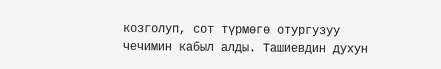козголуп, сот түрмөгө отургузуу чечимин кабыл алды. Ташиевдин духун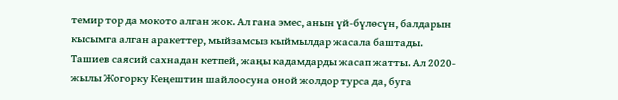темир тор да мокото алган жок. Ал гана эмес, анын үй-бүлөсүн, балдарын кысымга алган аракеттер, мыйзамсыз кыймылдар жасала баштады. Ташиев саясий сахнадан кетпей, жаңы кадамдарды жасап жатты. Ал 2020-жылы Жогорку Кеңештин шайлоосуна оной жолдор турса да, буга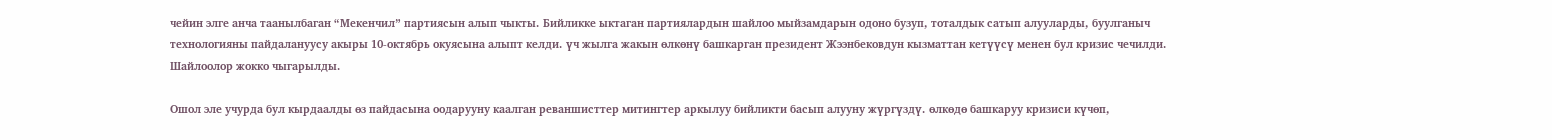чейин элге анча таанылбаган “Мекенчил” партиясын алып чыкты. Бийликке ыктаган партиялардын шайлоо мыйзамдарын одоно бузуп, тоталдык сатып алууларды, буулганыч технологияны пайдалануусу акыры 10-октябрь окуясына алыпт келди. үч жылга жакын өлкөнү башкарган президент Жээнбековдун кызматтан кетүүсү менен бул кризис чечилди. Шайлоолор жокко чыгарылды.

Ошол эле учурда бул кырдаалды өз пайдасына оодарууну каалган реваншисттер митингтер аркылуу бийликти басып алууну жүргүздү. өлкөдө башкаруу кризиси күчөп,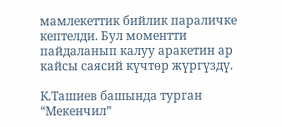мамлекеттик бийлик параличке кептелди. Бул моментти пайдаланып калуу аракетин ар кайсы саясий күчтөр жүргүздү.

К.Ташиев башында турган “Мекенчил”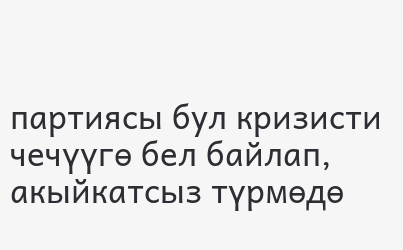партиясы бул кризисти чечүүгө бел байлап, акыйкатсыз түрмөдө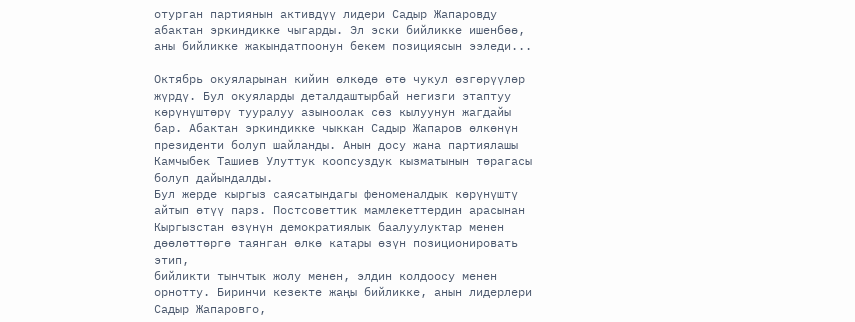отурган партиянын активдүү лидери Садыр Жапаровду абактан эркиндикке чыгарды. Эл эски бийликке ишенбөө, аны бийликке жакындатпоонун бекем позициясын ээледи...

Октябрь окуяларынан кийин өлкөдө өтө чукул өзгөрүүлөр жүрдү. Бул окуяларды деталдаштырбай негизги этаптуу көрүнүштөрү тууралуу азыноолак сөз кылуунун жагдайы бар. Абактан эркиндикке чыккан Садыр Жапаров өлкөнүн президенти болуп шайланды. Анын досу жана партиялашы Камчыбек Ташиев Улуттук коопсуздук кызматынын төрагасы болуп дайындалды.
Бул жерде кыргыз саясатындагы феноменалдык көрүнүштү айтып өтүү парз. Постсоветтик мамлекеттердин арасынан Кыргызстан өзүнүн демократиялык баалуулуктар менен дөөлөттөргө таянган өлкө катары өзүн позиционировать этип,
бийликти тынчтык жолу менен, элдин колдоосу менен орнотту. Биринчи кезекте жаңы бийликке, анын лидерлери Садыр Жапаровго,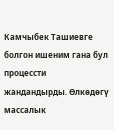Камчыбек Ташиевге болгон ишеним гана бул процессти жандандырды. Өлкөдөгү массалык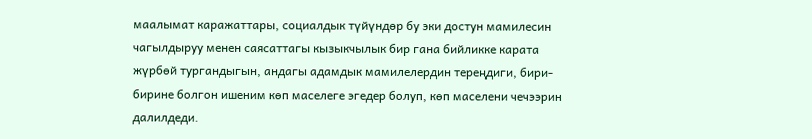маалымат каражаттары, социалдык түйүндөр бу эки достун мамилесин чагылдыруу менен саясаттагы кызыкчылык бир гана бийликке карата жүрбөй тургандыгын, андагы адамдык мамилелердин тереңдиги, бири-бирине болгон ишеним көп маселеге эгедер болуп, көп маселени чечээрин далилдеди.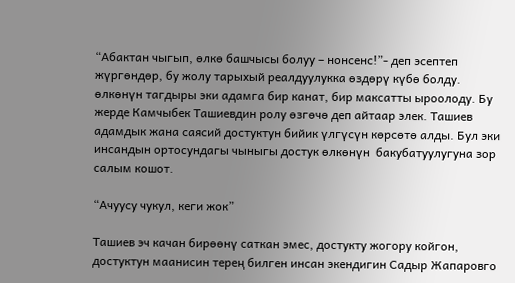“Абактан чыгып, өлкө башчысы болуу – нонсенс!”- деп эсептеп жүргөндөр, бу жолу тарыхый реалдуулукка өздөрү күбө болду. өлкөнүн тагдыры эки адамга бир канат, бир максатты ыроолоду. Бу жерде Камчыбек Ташиевдин ролу өзгөчө деп айтаар элек. Ташиев адамдык жана саясий достуктун бийик үлгүсүн көрсөтө алды. Бул эки инсандын ортосундагы чыныгы достук өлкөнүн  бакубатуулугуна зор салым кошот.

“Ачуусу чукул, кеги жок”

Ташиев эч качан бирөөнү саткан эмес, достукту жогору койгон, достуктун маанисин терең билген инсан экендигин Садыр Жапаровго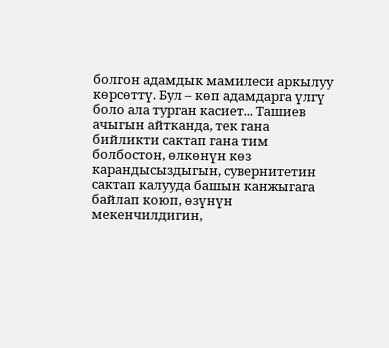болгон адамдык мамилеси аркылуу көрсөттү. Бул – көп адамдарга үлгү боло ала турган касиет... Ташиев ачыгын айтканда, тек гана бийликти сактап гана тим болбостон, өлкөнүн көз карандысыздыгын, сувернитетин сактап калууда башын канжыгага байлап коюп, өзүнүн мекенчилдигин,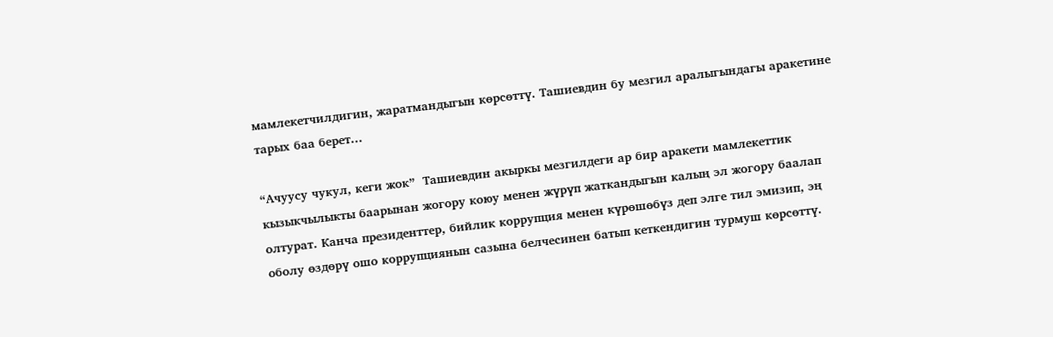мамлекетчилдигин, жаратмандыгын көрсөттү. Ташиевдин бу мезгил аралыгындагы аракетине тарых баа берет...

“Ачуусу чукул, кеги жок”  Ташиевдин акыркы мезгилдеги ар бир аракети мамлекеттик кызыкчылыкты баарынан жогору коюу менен жүрүп жаткандыгын калың эл жогору баалап олтурат. Канча президенттер, бийлик коррупция менен күрөшөбүз деп элге тил эмизип, эң оболу өздөрү ошо коррупциянын сазына белчесинен батып кеткендигин турмуш көрсөттү.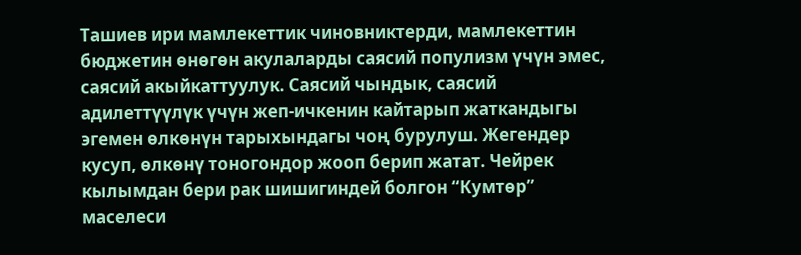Ташиев ири мамлекеттик чиновниктерди, мамлекеттин бюджетин өнөгөн акулаларды саясий популизм үчүн эмес, саясий акыйкаттуулук. Саясий чындык, саясий адилеттүүлүк үчүн жеп-ичкенин кайтарып жаткандыгы эгемен өлкөнүн тарыхындагы чоң бурулуш. Жегендер кусуп, өлкөнү тоногондор жооп берип жатат. Чейрек кылымдан бери рак шишигиндей болгон “Кумтөр” маселеси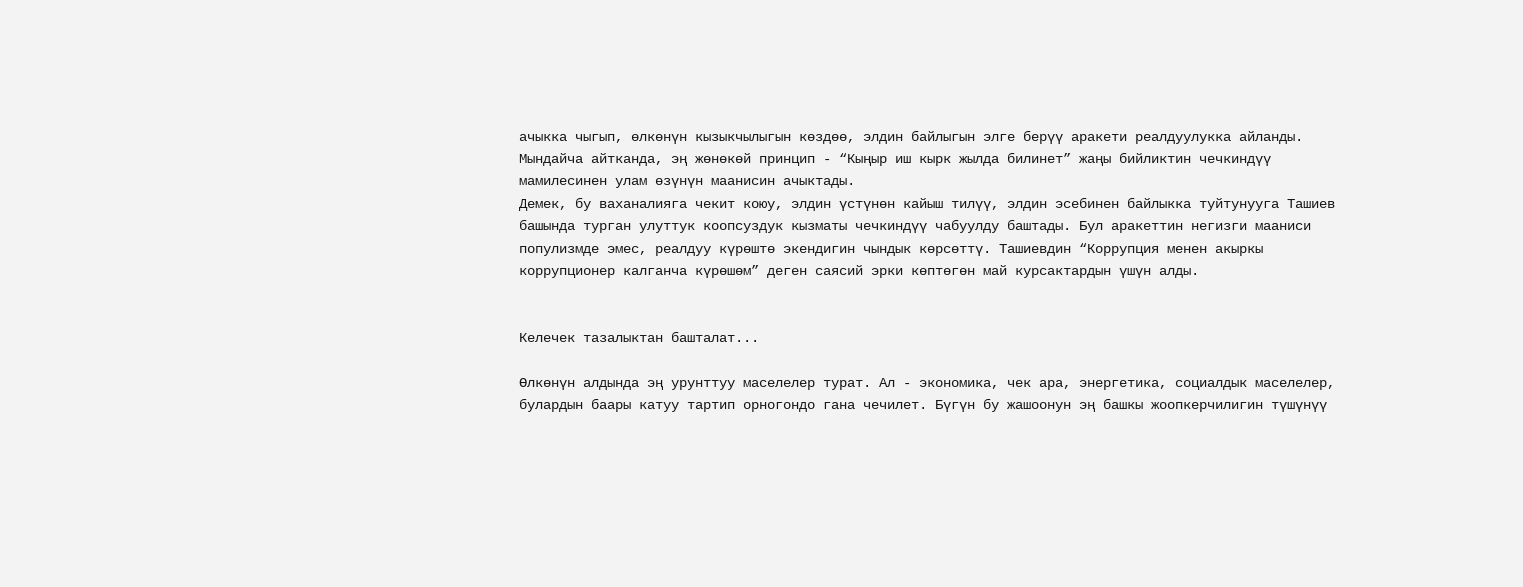ачыкка чыгып, өлкөнүн кызыкчылыгын көздөө, элдин байлыгын элге берүү аракети реалдуулукка айланды. Мындайча айтканда, эң жөнөкөй принцип - “Кыңыр иш кырк жылда билинет” жаңы бийликтин чечкиндүү мамилесинен улам өзүнүн маанисин ачыктады.
Демек, бу ваханалияга чекит коюу, элдин үстүнөн кайыш тилүү, элдин эсебинен байлыкка туйтунууга Ташиев башында турган улуттук коопсуздук кызматы чечкиндүү чабуулду баштады. Бул аракеттин негизги мааниси популизмде эмес, реалдуу күрөштө экендигин чындык көрсөттү. Ташиевдин “Коррупция менен акыркы коррупционер калганча күрөшөм” деген саясий эрки көптөгөн май курсактардын үшүн алды.


Келечек тазалыктан башталат...

Өлкөнүн алдында эң урунттуу маселелер турат. Ал - экономика, чек ара, энергетика, социалдык маселелер, булардын баары катуу тартип орногондо гана чечилет. Бүгүн бу жашоонун эң башкы жоопкерчилигин түшүнүү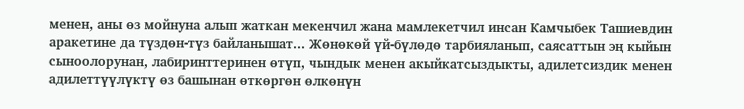менен, аны өз мойнуна алып жаткан мекенчил жана мамлекетчил инсан Камчыбек Ташиевдин аракетине да түздөн-түз байланышат... Жөнөкөй үй-бүлөдө тарбияланып, саясаттын эң кыйын сыноолорунан, лабиринттеринен өтүп, чындык менен акыйкатсыздыкты, адилетсиздик менен адилеттүүлүктү өз башынан өткөргөн өлкөнүн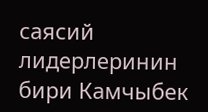саясий лидерлеринин бири Камчыбек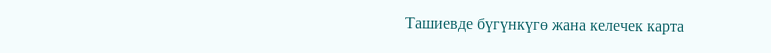Ташиевде бүгүнкүгө жана келечек карта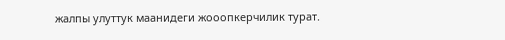жалпы улуттук маанидеги жооопкерчилик турат.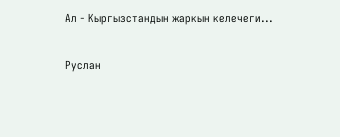Ал - Кыргызстандын жаркын келечеги...

Руслан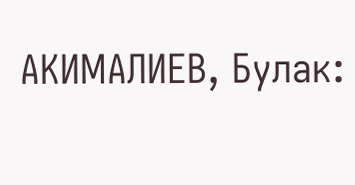АКИМАЛИЕВ, Булак: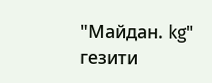"Майдан. kg" гезити